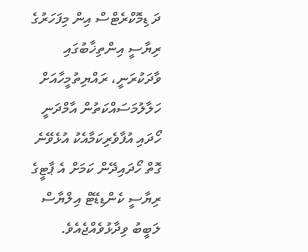ދަ ޑިމޮކްރެޓްސް އިން މިފަހަރުގެ ރިޔާސީ އިންތިޚާބުގައި ވާދަކުރަނީ، ރައްޔިތުމީހާއަށް ހަލާލުމަސައްކަތުން އާމްދަނީ ހޯދައި އުފާވެރިކަމާއެކު އުޅެވޭނެ ގޮތް ހޯދައިދޭން ކަމަށް އެ ޕާޓީގެ ރިޔާސީ ކެންޑިޑޭޓް އިލްޔާސް ލަބީބު ވިދާޅުވެއްޖެއެވެ.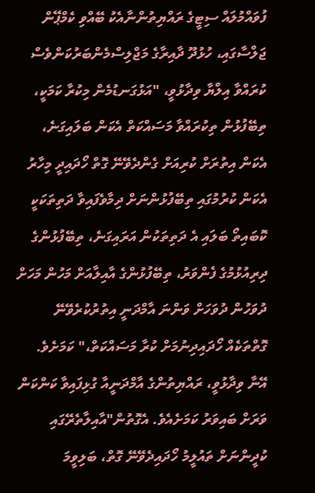ފުވައްމުލައް ސިޓީގެ ރައްޔިތުންނާއެކު ބޭއްވި ކެމްޕޭން ޖަލްސާގައި، ހުޅުދޫ ދާއިރާގެ މަޖްލިސްމެންބަރުކަންވެސް ކުރައްވާ އިލްޔާ ވިދާޅުވީ، "އަޅުގަނޑުމެން މިކުރާ ކަމަކީ، ތިބޭފުޅުން ތިކުރައްވާ މަސައްކަތް އެކަން ބަލައިގަނެ، އެކަން އިތުރަށް ކުރިއަށް ގެންދެވޭނޭ ގޮތް ހޯދައިދީ މިހާރު އެކަން ކުރުމުގައި ތިބޭފުޅުންނަށް ދިމާވެފައިވާ ދަތިތަކަކީ ކޮބައިތޯ ބަލައި އެ ދަތިތަކުން އަރައިގަނެ، ތިބޭފުޅުންގެ ދިރިއުޅުމުގެ ފެންވަރު، ތިބޭފުޅުންގެ އާއިލާއަށް މަހުން މަހަށް ދުވަހުން ދުވަހަށް ވަންނަ އާމްދަނީ އިތުރުކުރެވޭނޭ ގޮތްތަކެއް ހޯދައިދިނުމަށް ކުރާ މަސައްކަތް،" ކަމަށެވެ.
އޭނާ ވިދާޅުވީ، ރައްޔިތުންގެ އާމްދަނީއާ ގުޅިފައިވާ ކަންކަން ވަރަށް ބައިވަރު ކަމަށެއެވެ. އެގޮތުން"އާއިލާތެރޭގައި ކުދީންނަށް ތައުލީމު ހޯދައިދެވޭނޭ ގޮތް، ބަލިވީމަ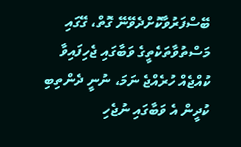ބޭސްފަރުވާކޮށްދެވޭނޭ ގޮތް، ގޭގައި މަސްތުވާތަކެތީގެ ވަބާގައި ޖެހިފައިވާ ކުއްޖެއް ހުރެއްޖެ ނަމަ، ނުނީ ދެންތިބި ކުދީން އެ ވަބާގައި ނުޖެހި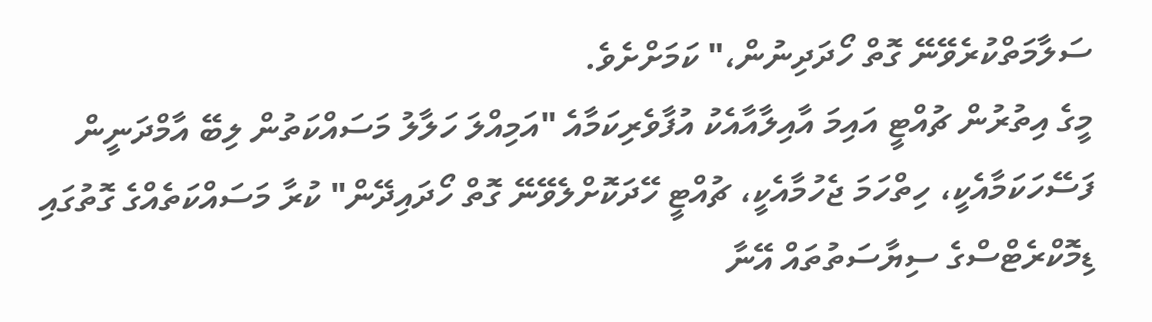ސަލާމަތްކުރެވޭނޭ ގޮތް ހޯދަދިނުން،" ކަމަށްށެވެ.
މީގެ އިތުރުން ޗުއްޓީ އައިމަ އާއިލާއާއެކު އުފާވެރިކަމާއެ "އަމިއްލަ ހަލާލު މަސައްކަތުން ލިބޭ އާމްދަނީން ފަސޭހަކަމާއެކީ، ހިތްހަމަ ޖެހުމާއެކީ، ޗުއްޓީ ހޭދަކޮށްލެވޭނޭ ގޮތް ހޯދައިދޭން" ކުރާ މަސައްކަތެއްގެ ގޮތުގައި ޑިމޮކްރެޓްސްގެ ސިޔާސަތުތައް އޭނާ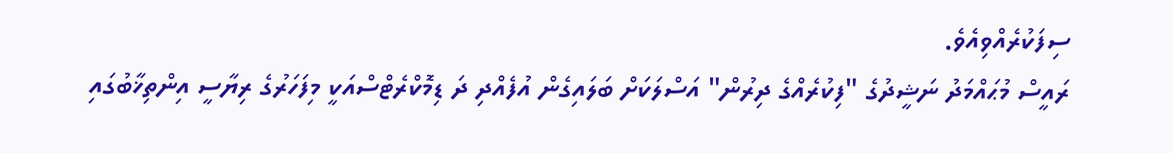ސިފަކުރެއްވިއެވެ.
ރައީސް މުޙައްމަދު ނަޝީދުގެ "ފިކުރެއްގެ ދިރުން" އަސްލަކަށް ބަލައިގެން އުފެއްދި ދަ ޑިމޮކްރެޓްސްއަކީ މިފަހަރުގެ ރިޔާސީ އިންތިޚާބުގައި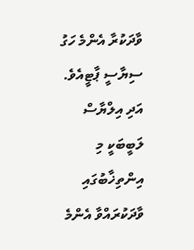ވާދަކުރާ އެންމެ ހަގު ސިޔާސީ ޕާޓީއެވެ. އަދި އިލްޔާސް ލަބީބަކީ މި އިންތިޚާބުގައި ވާދަކުރައްވާ އެންމެ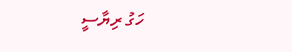ހަގު ރިޔާސީ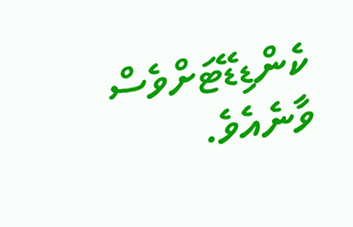ކެންޑިޑޭޓަށްވެސް ވާނެއެވެ.